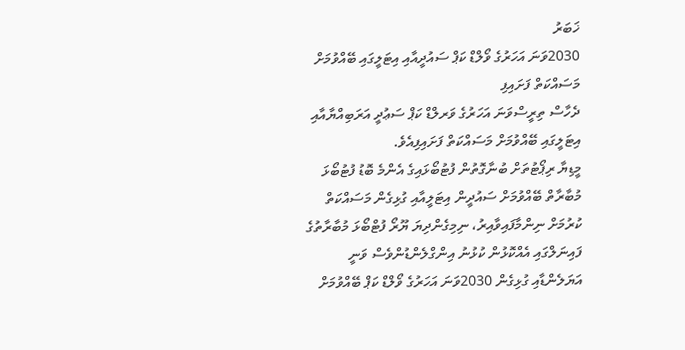ޚަބަރު
2030ވަނަ އަހަރުގެ ވޯލްޑް ކަޕް ސައުދީއާއި އިޓަލީގައި ބޭއްވުމަށް މަސައްކަތް ފަށައިފި
ދެހާސް ތިރީސްވަނަ އަހަރުގެ ވަރލްޑް ކަޕް ސަޢުދީ އަރަބިއްޔާއާއި އިޓަލީގައި ބޭއްވުމަށް މަސައްކަތް ފަށައިފިއެވެ.
މީޑިޔާ ރިޕޯޓުތަށް ބުނާގޮތުން ފުޓުބޯޅައިގެ އެންމެ ބޮޑު ފުޓުބޯޅަ މުބާރާތް ބޭއްވުމަށް ސައުދީން އިޓަލީއާއި ގުޅިގެން މަސައްކަތް ކުރުމަށް ނިންމާފައިވާއިރު، ނިމިގެންދިޔަ ޔޫރޯ ފުޓްބޯޅަ މުބާރާތުގެ ފައިނަލްގައި އެއްކޮޅުން ކުޅުނު އިންގްލެންޑުންވެސް ވަނީ އަޔަލެންޑާއި ގުޅިގެން 2030ވަނަ އަހަރުގެ ވޯލްޑް ކަޕް ބޭއްވުމަށް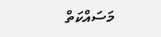މަސައްކަތް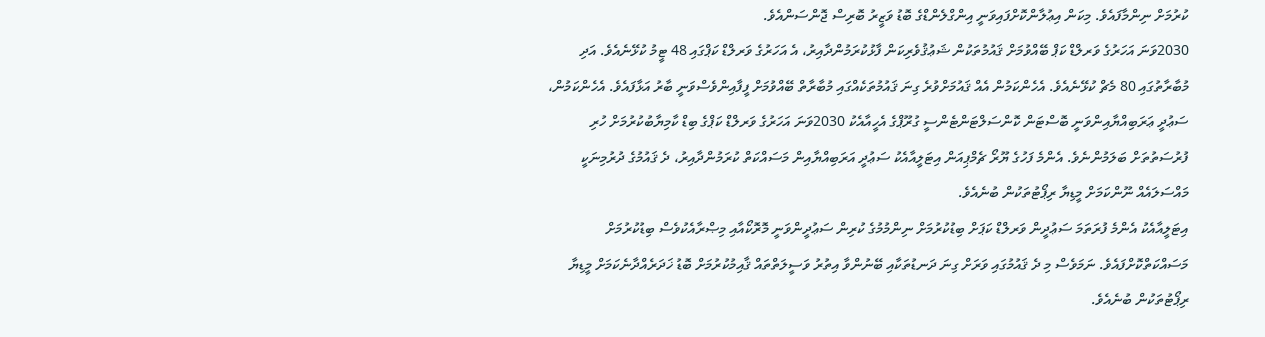ކުރުމަށް ނިންމާފައެވެ. މިކަން އިޢުލާންކޮށްފައިވަނީ އިންގްލެންޑްގެ ބޮޑު ވަޒީރު ބޮރިސް ޖޮންސަންއެވެ.
2030ވަނަ އަހަރުގެ ވަރލްޑް ކަޕް ބޭއްވުމަށް ޤައުމުތަކުން ޝަޢުޤުވެރިކަން ފާޅުކުރަމުންދާއިރު، އެ އަހަރުގެ ވަރލްޑް ކަޕްގައި 48 ޓީމު ކުޅޭނެއެވެ. އަދި މުބާރާތުގައި 80 މެޗް ކުޅޭނެއެވެ. އެހެންކަމުން އެއް ޤައުމަށްވުރެ ގިނަ ޤައުމުތަކެއްގައި މުބާރާތް ބޭއްވުމަށް ފީފާއިންވެސްވަނީ ބާރު އަޅާފައެވެ. އެހެންކަމުން، ސަޢުދީ ޢަރަބިއްޔާއިންވަނީ ބޮސްޓަން ކޮންސަލްޓަންޓެންސީ ގުރޫޕްގެ އެހީއާއެކު 2030ވަނަ އަހަރުގެ ވަރލްޑް ކަޕްގެ ބިޑް ކާމިޔާބުކުރުމަށް ހުރި ފުރުސަތުތަށް ބަލަމުންނެވެ. އެންމެ ފަހުގެ ޔޫރޯ ޗެމްޕިއަން އިޓަލީއާއެކު ސަޢުދީ އަރަބިއްޔާއިން މަސައްކަތް ކުރަމުންދާއިރު، ދެ ޤައުމުގެ ދުރުމިނަކީ މައްސަލައެއް ނޫންކަމަށް މީޑިޔާ ރިޕޯޓުތަކުން ބުނެއެވެ.
އިޓަލީއާއެކު އެންމެ ފުރަތަމަ ސަޢުދީން ވަރލްޑް ކަޕަށް ބިޑުކުރުމަށް ނިންމުމުގެ ކުރިން ސަޢުދީންވަނީ މޮރޮކޯއާއި މިޞްރާއެކުވެސް ބިޑުކުރުމަށް މަސައްކަތްކޮށްފައެވެ. ނަމަވެސް މި ދެ ޤައުމުގައި ވަރަށް ގިނަ ދަނޑުތަކާއި ބޭނުންވާ އިތުރު ވަސީލަތްތައް ޤާއިމުކުރުމަށް ބޮޑު ޚަދަރެއްދާނެކަމަށް މީޑިޔާ ރިޕޯޓުތަކުން ބުނެއެވެ.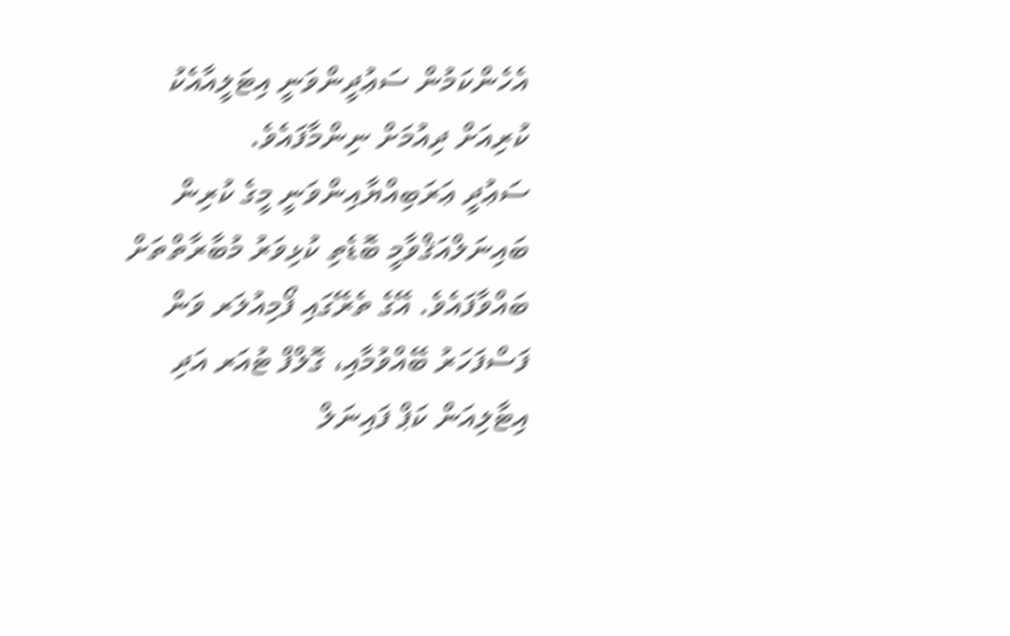އެހެންކަމުން ސަޢުދީންވަނީ އިޓަލީއާއެކު ކުރިއަށް ދިއުމަށް ނިންމާފައެވެ.
ސަޢުދީ ޢަރަބިއްޔާއިންވަނީ މީގެ ކުރިން ބައިނަލްއަޤްވާމީ ބޮޑެތި ކުޅިވަރު މުބާރާތްތަށް ބައްވާފައެވެ. އޭގެ ތެރޭގައި ފޯމިއުލަރ ވަން ފަސްފަހަރު ބޭއްވުމާއި، ގޮލްފް ޓުއަރ އަދި އިޓާލިއަން ކަޕް ފައިނަލް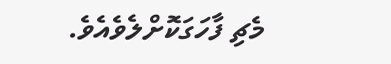މެޗި ފާހަގަކޮށްލެވެއެވެ.